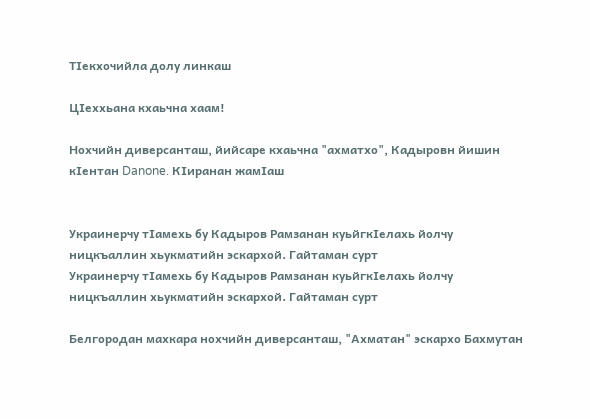ТIекхочийла долу линкаш

ЦIеххьана кхаьчна хаам!

Нохчийн диверсанташ, йийсаре кхаьчна "ахматхо", Кадыровн йишин кIентан Danone. КIиранан жамIаш


Украинерчу тIамехь бу Кадыров Рамзанан куьйгкIелахь йолчу ницкъаллин хьукматийн эскархой. Гайтаман сурт
Украинерчу тIамехь бу Кадыров Рамзанан куьйгкIелахь йолчу ницкъаллин хьукматийн эскархой. Гайтаман сурт

Белгородан махкара нохчийн диверсанташ, "Ахматан" эскархо Бахмутан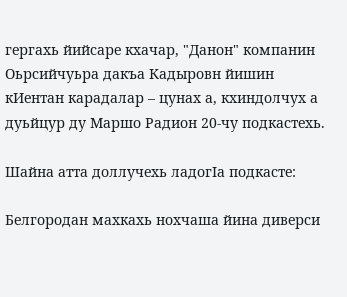гергахь йийсаре кхачар, "Данон" компанин Оьрсийчуьра дакъа Кадыровн йишин кИентан карадалар – цунах а, кхиндолчух а дуьйцур ду Маршо Радион 20-чу подкастехь.

Шайна атта доллучехь ладогIа подкасте:

Белгородан махкахь нохчаша йина диверси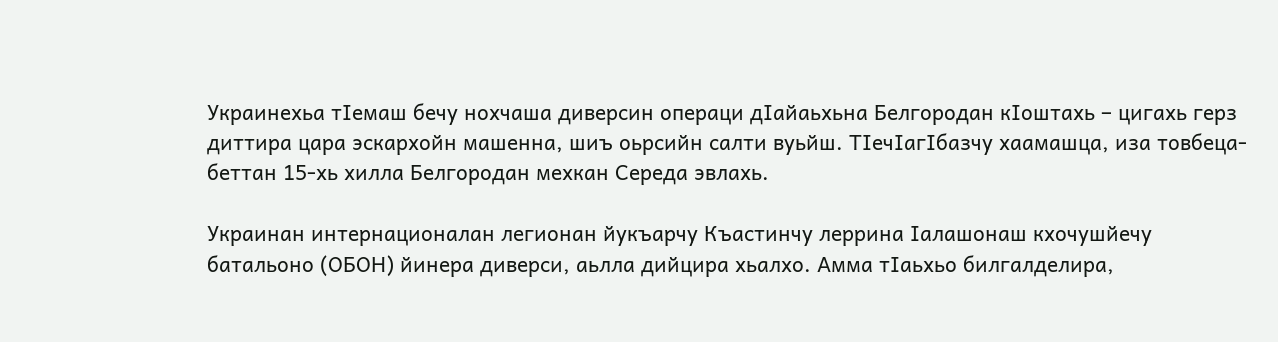Украинехьа тIемаш бечу нохчаша диверсин операци дIайаьхьна Белгородан кIоштахь – цигахь герз диттира цара эскархойн машенна, шиъ оьрсийн салти вуьйш. ТIечIагIбазчу хаамашца, иза товбеца-беттан 15-хь хилла Белгородан мехкан Середа эвлахь.

Украинан интернационалан легионан йукъарчу Къастинчу леррина Iалашонаш кхочушйечу батальоно (ОБОН) йинера диверси, аьлла дийцира хьалхо. Амма тIаьхьо билгалделира,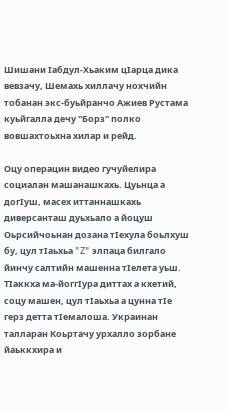Шишани Iабдул-Хьаким цIарца дика вевзачу, Шемахь хиллачу нохчийн тобанан экс-буьйранчо Ажиев Рустама куьйгалла дечу "Борз" полко вовшахтоьхна хилар и рейд.

Оцу операцин видео гучуйелира социалан машанашкахь. Цуьнца а догIуш, масех иттаннашкахь диверсанташ дуьхьало а йоцуш Оьрсийчоьнан дозана тIехула боьлхуш бу, цул тIаьхьа "Z" элпаца билгало йинчу салтийн машенна тIелета уьш. ТIаккха ма-йоггIура диттах а кхетий, соцу машен, цул тIаьхьа а цунна тIе герз детта тIемалоша. Украинан талларан Коьртачу урхалло зорбане йаьккхира и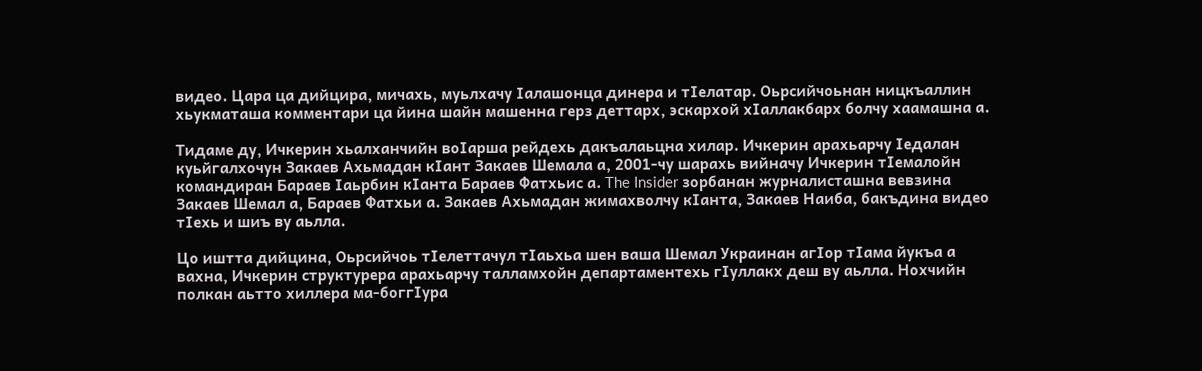видео. Цара ца дийцира, мичахь, муьлхачу Iалашонца динера и тIелатар. Оьрсийчоьнан ницкъаллин хьукматаша комментари ца йина шайн машенна герз деттарх, эскархой хIаллакбарх болчу хаамашна а.

Тидаме ду, Ичкерин хьалханчийн воIарша рейдехь дакъалаьцна хилар. Ичкерин арахьарчу Iедалан куьйгалхочун Закаев Ахьмадан кIант Закаев Шемала а, 2001-чу шарахь вийначу Ичкерин тIемалойн командиран Бараев Iаьрбин кIанта Бараев Фатхьис а. The Insider зорбанан журналисташна вевзина Закаев Шемал а, Бараев Фатхьи а. Закаев Ахьмадан жимахволчу кIанта, Закаев Наиба, бакъдина видео тIехь и шиъ ву аьлла.

Цо иштта дийцина, Оьрсийчоь тIелеттачул тIаьхьа шен ваша Шемал Украинан агIор тIама йукъа а вахна, Ичкерин структурера арахьарчу талламхойн департаментехь гIуллакх деш ву аьлла. Нохчийн полкан аьтто хиллера ма-боггIура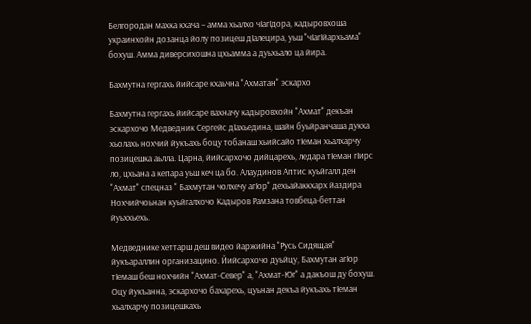Белгородан махка кхача – амма хьалхо чIагIдора, кадыровхоша украинхойн дозанца йолу позицеш дIалецира, уьш "чIагIйархьама" бохуш. Амма диверсихошна цхьамма а дуьхьало ца йира.

Бахмутна гергахь йийсаре кхаьчна "Ахматан" эскархо

Бахмутна гергахь йийсаре вахначу кадыровхойн "Ахмат" декъан эскархочо Медведник Сергейс дIахьедина, шайн буьйранчаша дукха хьолахь нохчий йукъахь боцу тобанаш хьийсайо тIеман хьалхарчу позицешка аьлла. Царна, йийсархочо дийцарехь, ледара тIеман гIирс ло, цхьана а кепара уьш кеч ца бо. Алаудинов Аптис куьйгалл ден "Ахмат" спецназ " Бахмутан чолхечу агIор" дехьайаккхарх йаздира Нохчийчоьнан куьйгалхочо Кадыров Рамзана товбеца-беттан йуьххьехь.

Медведнике хеттарш деш видео йаржийна "Русь Сидящая" йукъараллин организацино. Йийсархочо дуьйцу, Бахмутан агIор тIемаш беш нохчийн "Ахмат-Север" а, "Ахмат-Юг" а дакъош ду бохуш. Оцу йукъанна, эскархочо бахарехь, цуьнан декъа йукъахь тIеман хьалхарчу позицешкахь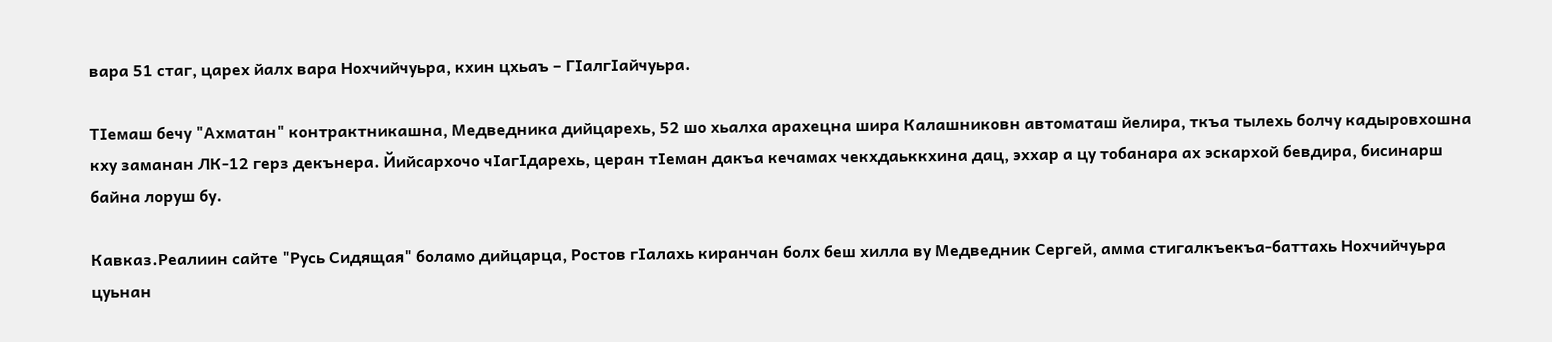вара 51 стаг, царех йалх вара Нохчийчуьра, кхин цхьаъ – ГIалгIайчуьра.

ТIемаш бечу "Ахматан" контрактникашна, Медведника дийцарехь, 52 шо хьалха арахецна шира Калашниковн автоматаш йелира, ткъа тылехь болчу кадыровхошна кху заманан ЛК-12 герз декънера. Йийсархочо чIагIдарехь, церан тIеман дакъа кечамах чекхдаьккхина дац, эххар а цу тобанара ах эскархой бевдира, бисинарш байна лоруш бу.

Кавказ.Реалиин сайте "Русь Сидящая" боламо дийцарца, Ростов гIалахь киранчан болх беш хилла ву Медведник Сергей, амма стигалкъекъа-баттахь Нохчийчуьра цуьнан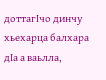доттагIчо динчу хьехарца балхара дIа а ваьлла,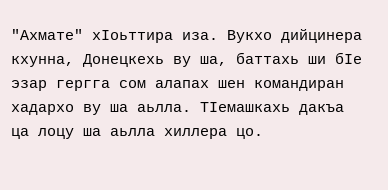"Ахмате" хIоьттира иза. Вукхо дийцинера кхунна, Донецкехь ву ша, баттахь ши бIе эзар гергга сом алапах шен командиран хадархо ву ша аьлла. ТIемашкахь дакъа ца лоцу ша аьлла хиллера цо.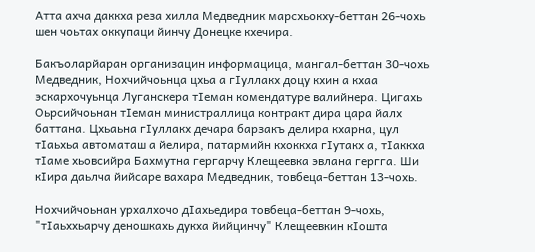Атта ахча даккха реза хилла Медведник марсхьокху-беттан 26-чохь шен чоьтах оккупаци йинчу Донецке кхечира.

Бакъоларйаран организацин информацица, мангал-беттан 30-чохь Медведник, Нохчийчоьнца цхьа а гIуллакх доцу кхин а кхаа эскархочуьнца Луганскера тIеман комендатуре валийнера. Цигахь Оьрсийчоьнан тIеман министраллица контракт дира цара йалх баттана. Цхьаьна гIуллакх дечара барзакъ делира кхарна, цул тIаьхьа автоматаш а йелира, патармийн кхоккха гIутакх а, тIаккха тIаме хьовсийра Бахмутна гергарчу Клещеевка эвлана гергга. Ши кIира даьлча йийсаре вахара Медведник, товбеца-беттан 13-чохь.

Нохчийчоьнан урхалхочо дIахьедира товбеца-беттан 9-чохь, "тIаьххьарчу деношкахь дукха йийцинчу" Клещеевкин кIошта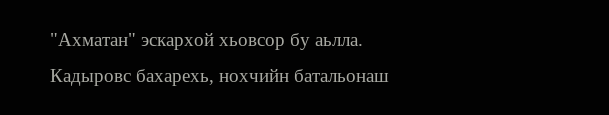"Ахматан" эскархой хьовсор бу аьлла. Кадыровс бахарехь, нохчийн батальонаш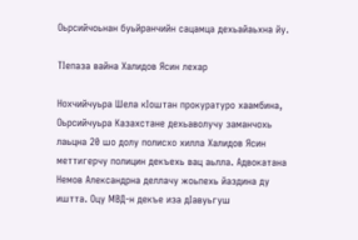Оьрсийчоьнан буьйранчийн сацамца дехьайаьхна йу.

ТIепаза вайна Халидов Ясин лехар

Нохчийчуьра Шела кIоштан прокуратуро хаамбина, Оьрсийчуьра Казахстане дехьаволучу заманчохь лаьцна 20 шо долу полисхо хилла Халидов Ясин меттигерчу полицин декъехь вац аьлла. Адвокатана Немов Александрна деллачу жоьпехь йаздина ду иштта. Оцу МВД-н декъе иза дIавуьгуш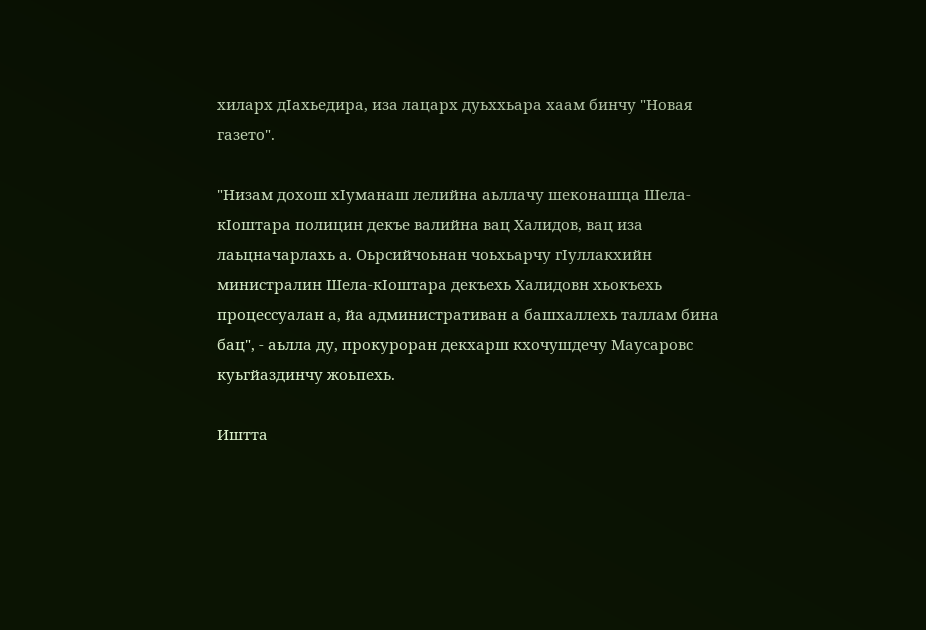хиларх дIахьедира, иза лацарх дуьххьара хаам бинчу "Новая газето".

"Низам дохош хIуманаш лелийна аьллачу шеконашца Шела-кIоштара полицин декъе валийна вац Халидов, вац иза лаьцначарлахь а. Оьрсийчоьнан чоьхьарчу гIуллакхийн министралин Шела-кIоштара декъехь Халидовн хьокъехь процессуалан а, йа административан а башхаллехь таллам бина бац", - аьлла ду, прокуроран декхарш кхочушдечу Маусаровс куьгйаздинчу жоьпехь.

Иштта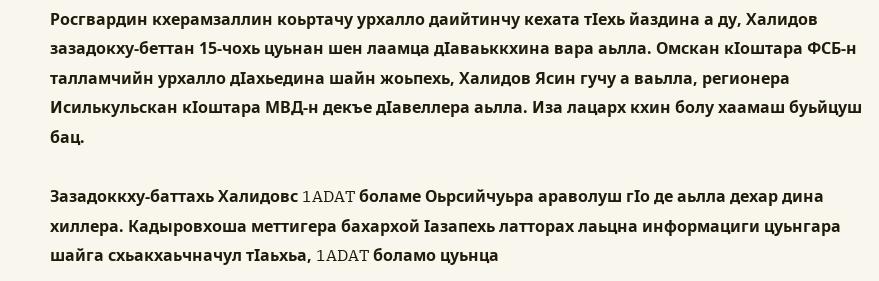Росгвардин кхерамзаллин коьртачу урхалло даийтинчу кехата тIехь йаздина а ду, Халидов зазадокху-беттан 15-чохь цуьнан шен лаамца дIаваьккхина вара аьлла. Омскан кIоштара ФСБ-н талламчийн урхалло дIахьедина шайн жоьпехь, Халидов Ясин гучу а ваьлла, регионера Исилькульскан кIоштара МВД-н декъе дIавеллера аьлла. Иза лацарх кхин болу хаамаш буьйцуш бац.

Зазадоккху-баттахь Халидовс 1ADAT боламе Оьрсийчуьра араволуш гIо де аьлла дехар дина хиллера. Кадыровхоша меттигера бахархой Iазапехь латторах лаьцна информациги цуьнгара шайга схьакхаьчначул тIаьхьа, 1ADAT боламо цуьнца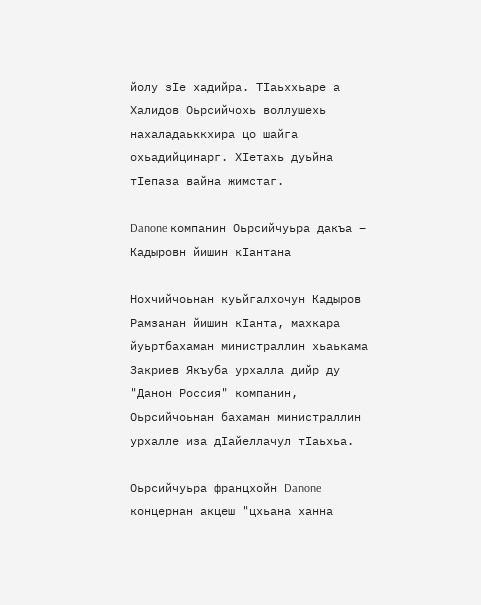йолу зIе хадийра. ТIаьххьаре а Халидов Оьрсийчохь воллушехь нахаладаьккхира цо шайга охьадийцинарг. ХIетахь дуьйна тIепаза вайна жимстаг.

Danone компанин Оьрсийчуьра дакъа – Кадыровн йишин кIантана

Нохчийчоьнан куьйгалхочун Кадыров Рамзанан йишин кIанта, махкара йуьртбахаман министраллин хьаькама Закриев Якъуба урхалла дийр ду "Данон Россия" компанин, Оьрсийчоьнан бахаман министраллин урхалле иза дIайеллачул тIаьхьа.

Оьрсийчуьра францхойн Danone концернан акцеш "цхьана ханна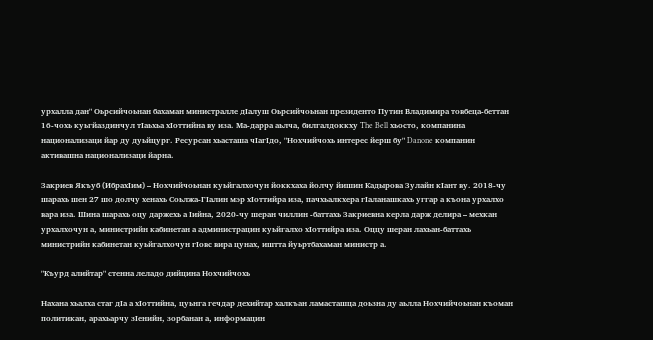урхалла дан" Оьрсийчоьнан бахаман министралле дIалуш Оьрсийчоьнан президенто Путин Владимира товбеца-беттан 16-чохь куьгйаздинчул тIаьхьа хIоттийна ву иза. Ма-дарра аьлча, билгалдоккху The Bell хьосто, компанина национализаци йар ду дуьйцург. Ресурсан хьасташа чIагIдо, "Нохчийчохь интерес йерш бу" Danone компанин активашна национализаци йарна.

Закриев Якъуб (ИбрахIим) – Нохчийчоьнан куьйгалхочун йоккхаха йолчу йишин Кадырова Зулайн кIант ву. 2018-чу шарахь шен 27 шо долчу хенахь Соьлжа-ГIалин мэр хIоттийра иза, пачхьалкхера гIаланашкахь уггар а къона урхалхо вара иза. Шина шарахь оцу даржехь а Iийна, 2020-чу шеран чиллин -баттахь Закриевна керла дарж делира – мехкан урхалхочун а, министрийн кабинетан а администрацин куьйгалхо хIоттийра иза. Оццу шеран лахьан-баттахь министрийн кабинетан куьйгалхочун гIовс вира цунах, иштта йуьртбахаман министр а.

"Къурд алийтар" стенна леладо дийцина Нохчийчохь

Нахана хьалха стаг дIа а хIоттийна, цуьнга гечдар дехийтар халкъан ламасташца доьзна ду аьлла Нохчийчоьнан къоман политикан, арахьарчу зIенийн, зорбанан а, информацин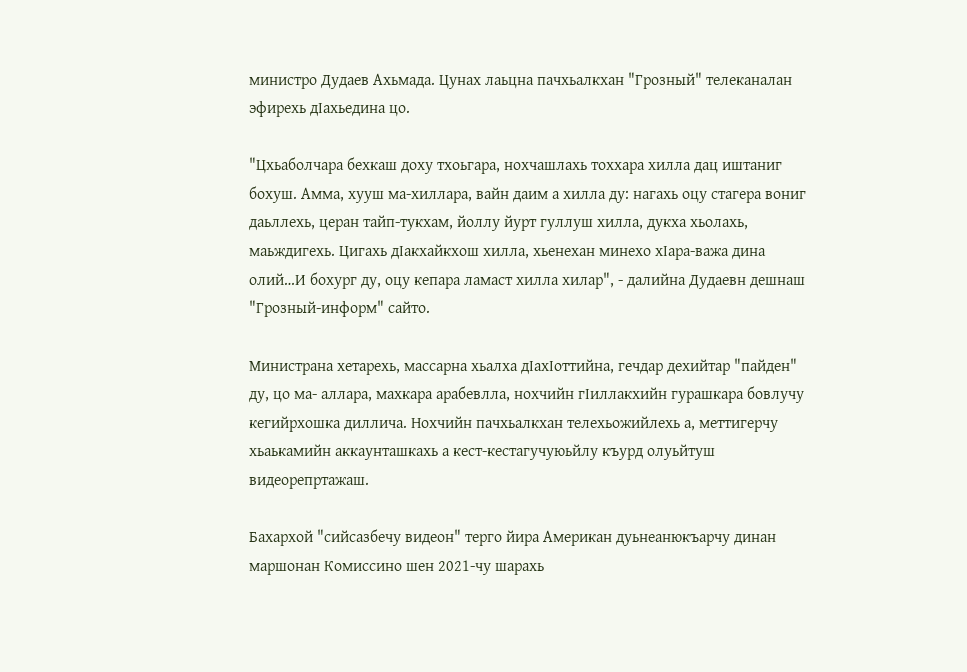министро Дудаев Ахьмада. Цунах лаьцна пачхьалкхан "Грозный" телеканалан эфирехь дIахьедина цо.

"Цхьаболчара бехкаш доху тхоьгара, нохчашлахь тоххара хилла дац иштаниг бохуш. Амма, хууш ма-хиллара, вайн даим а хилла ду: нагахь оцу стагера вониг даьллехь, церан тайп-тукхам, йоллу йурт гуллуш хилла, дукха хьолахь, маьждигехь. Цигахь дIакхайкхош хилла, хьенехан минехо хIара-важа дина олий…И бохург ду, оцу кепара ламаст хилла хилар", - далийна Дудаевн дешнаш "Грозный-информ" сайто.

Министрана хетарехь, массарна хьалха дIахIоттийна, гечдар дехийтар "пайден" ду, цо ма- аллара, махкара арабевлла, нохчийн гIиллакхийн гурашкара бовлучу кегийрхошка диллича. Нохчийн пачхьалкхан телехьожийлехь а, меттигерчу хьаькамийн аккаунташкахь а кест-кестагучуюьйлу къурд олуьйтуш видеорепртажаш.

Бахархой "сийсазбечу видеон" терго йира Американ дуьнеанюкъарчу динан маршонан Комиссино шен 2021-чу шарахь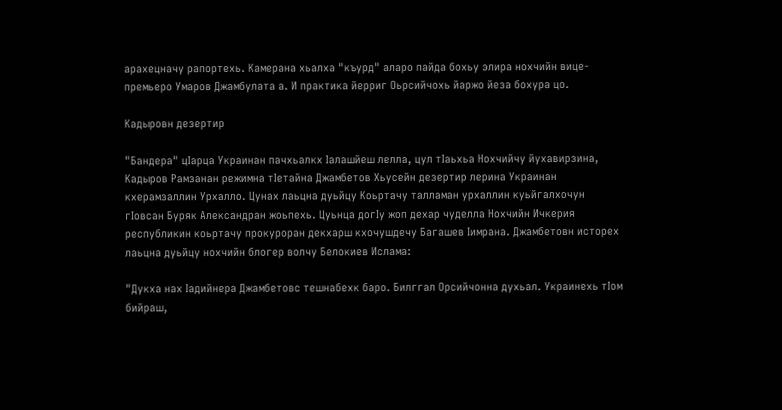арахецначу рапортехь. Камерана хьалха "къурд" аларо пайда бохьу элира нохчийн вице-премьеро Умаров Джамбулата а. И практика йерриг Оьрсийчохь йаржо йеза бохура цо.

Кадыровн дезертир

"Бандера" цIарца Украинан пачхьалкх Iалашйеш лелла, цул тIаьхьа Нохчийчу йухавирзина, Кадыров Рамзанан режимна тIетайна Джамбетов Хьусейн дезертир лерина Украинан кхерамзаллин Урхалло. Цунах лаьцна дуьйцу Коьртачу талламан урхаллин куьйгалхочун гIовсан Буряк Александран жоьпехь. Цуьнца догIу жоп дехар чуделла Нохчийн Ичкерия республикин коьртачу прокуроран декхарш кхочушдечу Багашев Iимрана. Джамбетовн исторех лаьцна дуьйцу нохчийн блогер волчу Белокиев Ислама:

"Дукха нах Іадийнера Джамбетовс тешнабехк баро. Билггал Орсийчонна духьал. Украинехь тIом бийраш,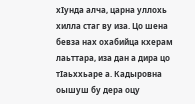хIунда алча, царна уллохь хилла стаг ву иза. Цо шена бевза нах охабийца кхерам лаьттара, иза дан а дира цо тIаьххьаре а. Кадыровна оышуш бу дера оцу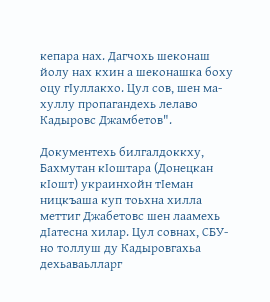кепара нах. Дагчохь шеконаш йолу нах кхин а шеконашка боху оцу гIуллакхо. Цул сов, шен ма-хуллу пропагандехь лелаво Кадыровс Джамбетов".

Документехь билгалдоккху, Бахмутан кIоштара (Донецкан кIошт) украинхойн тIеман ницкъаша куп тоьхна хилла меттиг Джабетовс шен лаамехь дIатесна хилар. Цул совнах, СБУ-но толлуш ду Кадыровгахьа дехьаваьлларг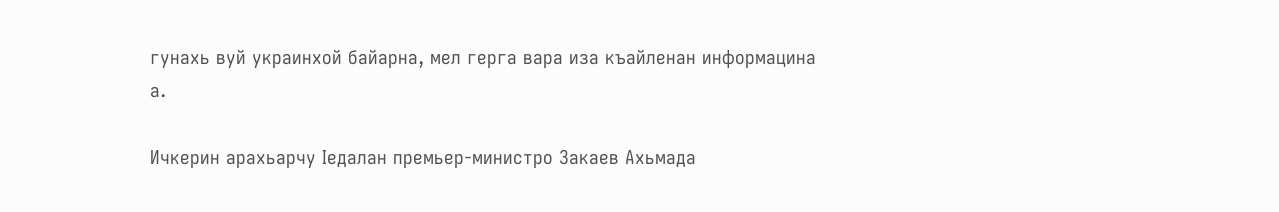гунахь вуй украинхой байарна, мел герга вара иза къайленан информацина а.

Ичкерин арахьарчу Iедалан премьер-министро Закаев Ахьмада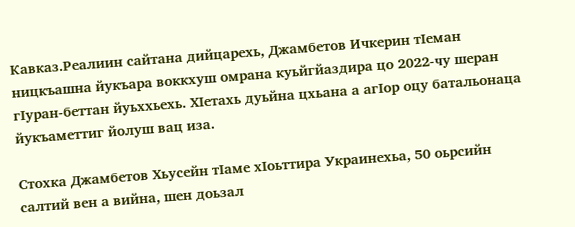Кавказ.Реалиин сайтана дийцарехь, Джамбетов Ичкерин тIеман ницкъашна йукъара воккхуш омрана куьйгйаздира цо 2022-чу шеран гIуран-беттан йуьххьехь. ХIетахь дуьйна цхьана а агIор оцу батальонаца йукъаметтиг йолуш вац иза.

Стохка Джамбетов Хьусейн тIаме хIоьттира Украинехьа, 50 оьрсийн салтий вен а вийна, шен доьзал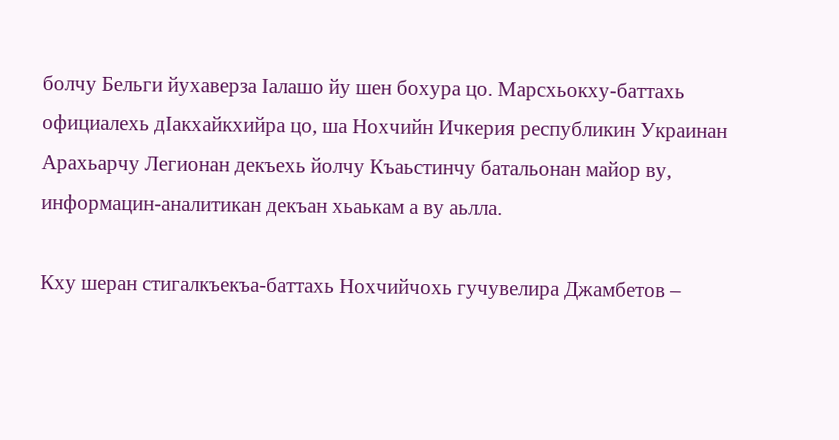болчу Бельги йухаверза Iалашо йу шен бохура цо. Марсхьокху-баттахь официалехь дIакхайкхийра цо, ша Нохчийн Ичкерия республикин Украинан Арахьарчу Легионан декъехь йолчу Къаьстинчу батальонан майор ву, информацин-аналитикан декъан хьаькам а ву аьлла.

Кху шеран стигалкъекъа-баттахь Нохчийчохь гучувелира Джамбетов –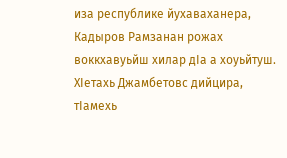иза республике йухаваханера, Кадыров Рамзанан рожах воккхавуьйш хилар дIа а хоуьйтуш. ХIетахь Джамбетовс дийцира, тIамехь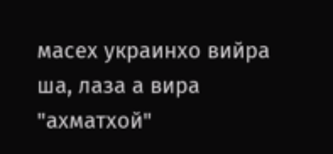масех украинхо вийра ша, лаза а вира "ахматхой"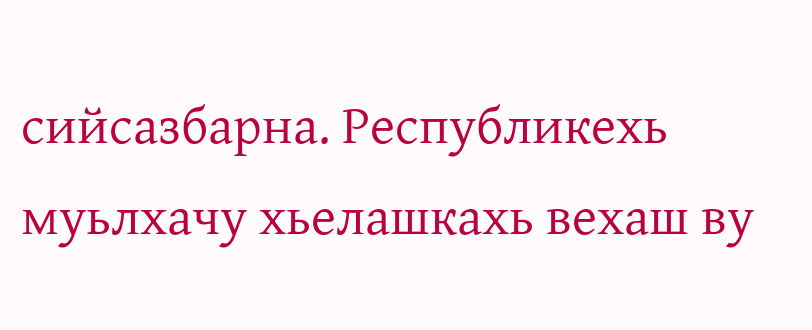сийсазбарна. Республикехь муьлхачу хьелашкахь вехаш ву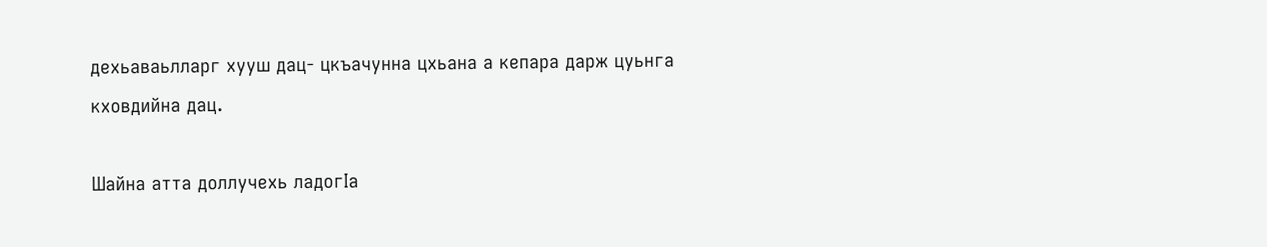дехьаваьлларг хууш дац- цкъачунна цхьана а кепара дарж цуьнга кховдийна дац.

Шайна атта доллучехь ладогIа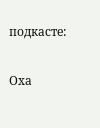подкасте:

Оха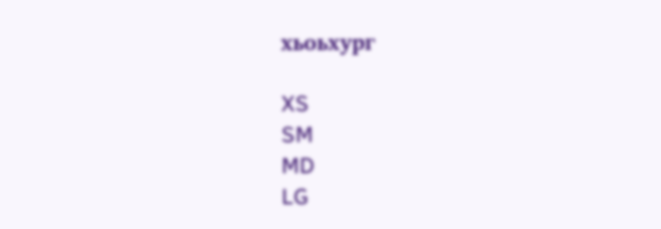хьоьхург

XS
SM
MD
LG